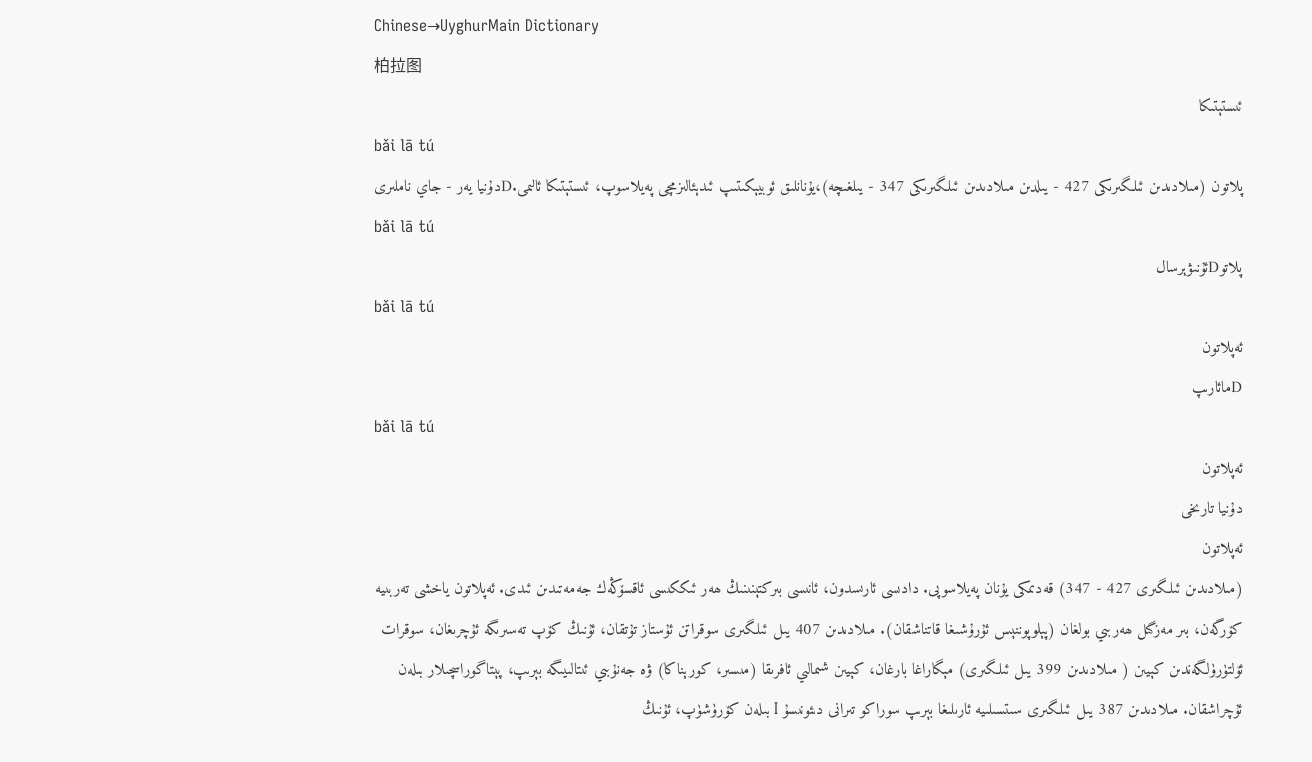Chinese→UyghurMain Dictionary
柏拉图
ئىستېتىكا
bǎi lā tú
پلاتون (مىلادىدىن ئىلگىرىكى 427 - يىلدىن مىلادىدىن ئىلگىرىكى 347 - يىلغىچە)،يۇنانلىق ئوبيېكىتىپ ئىدېئالىزمچى پەيلاسوپ، ئىستېتىكا ئالىمى.Dدۇنيا يەر - جاي ناملىرى
bǎi lā tú
پلاتوDئۇنىۋېرسال
bǎi lā tú
ئەپلاتون
Dمائارىپ
bǎi lā tú
ئەپلاتون
دۇنيا تارىخى
ئەپلاتون
(مىلادىدىن ئىلگىرى 427 - 347) قەدىمكى يۇنان پەيلاسوپى. دادىسى ئارىسدون، ئانىسى بىركتېنىنىڭ ھەر ئىككىسى ئاقسۆڭەك جەمەتىدىن ئىدى. ئەپلاتون ياخشى تەربىيە كۆرگەن، بىر مەزگىل ھەربىي بولغان (پېلوپوننېس ئۇرۇشىغا قاتناشقان). مىلادىدىن 407 يىل ئىلگىرى سوقراتن ئۇستاز تۇتقان، ئۇنىڭ كۆپ تەسىرىگە ئۇچرىغان، سوقرات ئۆلتۈرۈلگەندىن كېيىن ( مىلادىدىن 399 يىل ئىلگىرى) مېگاراغا بارغان، كېيىن شىمالىي ئافرىقا (مىسىر، كورېناكا) ۋە جەنۇبىي ئىتالىيىگە بېرىپ، پېتاگوراسچىلار بىلەن ئۇچراشقان. مىلادىدىن 387 يىل ئىلگىرى سىتسىلىيە ئارىلىغا بېرىپ سوراكو تىرانى دىئونىسۇ Ⅰ بىلەن كۆرۈشۈپ، ئۇنىڭ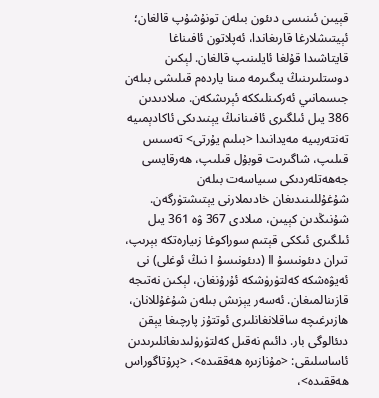قېيىن ئىنىسى دىئون بىلەن تونۇشۇپ قالغان؛ ئېيتىشلارغا قارىغاندا، ئەپلاتون ئافىناغا قايتاشىدا قۇلغا ئايلىنىپ قالغان. لېكىن دوستلىرىنىڭ يىگىرمە مىنا ياردەم قىلىشى بىلەن جىسمانىي ئەركىنلىككە ئېرىشكەن. مىلادىدىن 386 يىل ئىلگىرى ئافىنانىڭ يېنىدىكى ئاكادېمىيە تەنتەربىيە مەيدانىدا <بىلىم يۇرتى> تەسىس قىلىپ، شاگىرىت قوبۇل قىلىپ، ھەرقايسى جەھەتلەردىكى سىياسەت بىلەن شۇغۇللىنىدىغان خادىملارنى يېتىشتۈرگەن. شۇنىڭدىن كېيىن، مىلادى 367 ۋە 361 يىل ئىلگىرى ئىككى قېتىم سوراكوغا زىيارەتكە بېرىپ، تىران دىئونىسۇ Ⅱ (دىئونىسۇ Ⅰ نىڭ ئوغلى) نى ئەيۋەشكە كەلتۈرۈشكە ئۇرۇنغان، لېكىن نەتىجە قازىنالمىغان. ئەسەر يېزىش بىلەن شۇغۇللانان، ھازىرغىچە ساقلانغانلىرى ئوتتۇز پارچىغا يېقن دىئالوگى بار. دائىم نەقىل كەلتۈرۈلىدىغانلىرىدىن ئاساسلىقى: <مۇنازىرە ھەققىدە>، <پرۇتاگوراس ھەققىدە>،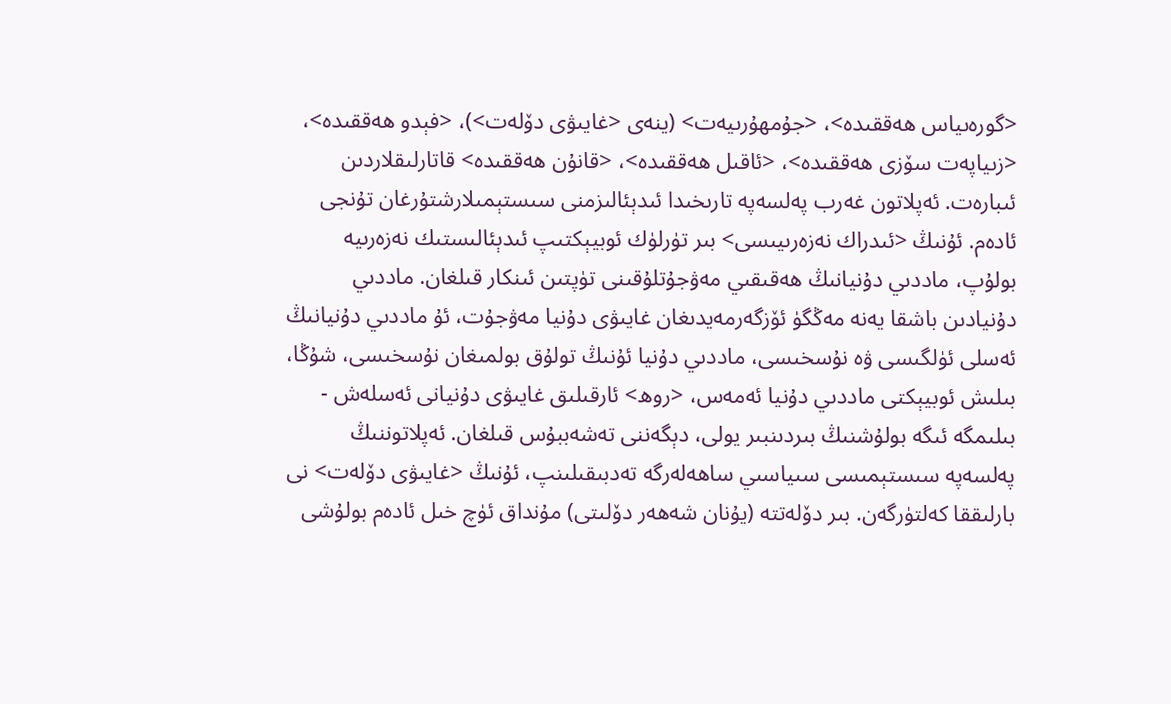<گورەىياس ھەققىدە>، <جۇمھۇرىيەت> (ينەى <غايىۋى دۆلەت>)، <فېدو ھەققىدە>، <زىياپەت سۆزى ھەققىدە>، <ئاقىل ھەققىدە>، <قانۇن ھەققىدە> قاتارلىقلاردىن ئىبارەت. ئەپلاتون غەرب پەلسەپە تارىخىدا ئىدېئالىزمنى سىستېمىلارشتۇرغان تۇنجى ئادەم. ئۇنىڭ <ئىدراك نەزەرىيىسى> بىر تۈرلۈك ئوبيېكتىپ ئىدېئالىستىك نەزەرىيە بولۇپ، ماددىي دۇنيانىڭ ھەقىقىي مەۋجۇتلۇقىنى تۈپتىن ئىنكار قىلغان. ماددىي دۇنيادىن باشقا يەنە مەڭگۈ ئۆزگەرمەيدىغان غايىۋى دۇنيا مەۋجۇت، ئۇ ماددىي دۇنيانىڭ ئەسلى ئۈلگىسى ۋە نۇسخىسى، ماددىي دۇنيا ئۇنىڭ تولۇق بولمىغان نۇسخىسى، شۇڭا، بىلىش ئوبيېكتى ماددىي دۇنيا ئەمەس، <روھ> ئارقىلىق غايىۋى دۇنيانى ئەسلەش - بىلىمگە ئىگە بولۇشنىڭ بىردىنبىر يولى، دېگەننى تەشەببۇس قىلغان. ئەپلاتوننىڭ پەلسەپە سىستېمىسى سىياسىي ساھەلەرگە تەدبىقىلىنپ، ئۇنىڭ <غايىۋى دۆلەت> نى بارلىققا كەلتۈرگەن. بىر دۆلەتتە (يۇنان شەھەر دۆلىتى) مۇنداق ئۈچ خىل ئادەم بولۇشى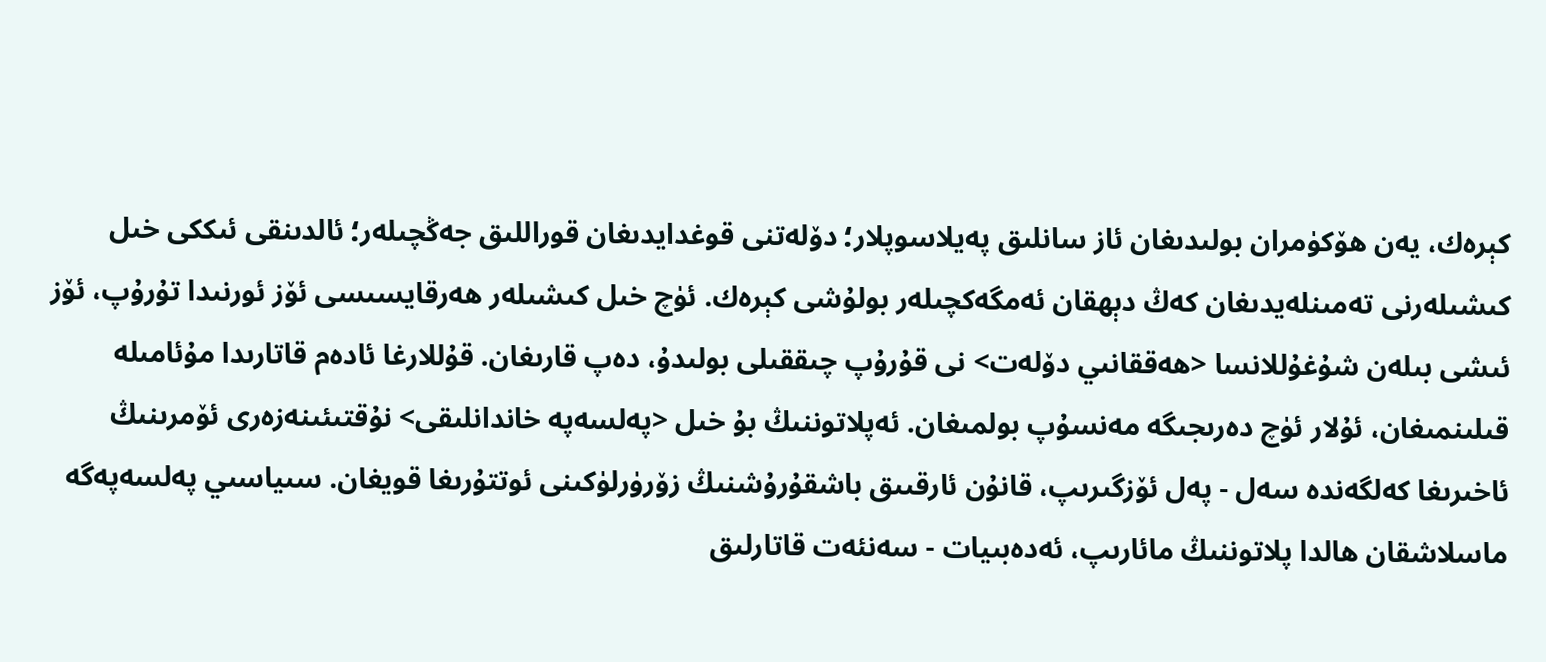كېرەك، يەن ھۆكۈمران بولىدىغان ئاز سانلىق پەيلاسوپلار؛ دۆلەتنى قوغدايدىغان قوراللىق جەڭچىلەر؛ ئالدىنقى ئىككى خىل كىشىلەرنى تەمىنلەيدىغان كەڭ دېھقان ئەمگەكچىلەر بولۇشى كېرەك. ئۈچ خىل كىشىلەر ھەرقايسىسى ئۆز ئورنىدا تۇرۇپ، ئۆز ئىشى بىلەن شۇغۇللانسا <ھەققانىي دۆلەت> نى قۇرۇپ چىققىلى بولىدۇ، دەپ قارىغان. قۇللارغا ئادەم قاتارىدا مۇئامىلە قىلىنمىغان، ئۇلار ئۈچ دەرىجىگە مەنسۇپ بولمىغان. ئەپلاتوننىڭ بۇ خىل <پەلسەپە خاندانلىقى> نۇقتىئىنەزەرى ئۆمرىنىڭ ئاخىرىغا كەلگەندە سەل - پەل ئۆزگىرىپ، قانۇن ئارقىىق باشقۇرۇشنىڭ زۆرۈرلۈكىنى ئوتتۇرىغا قويغان. سىياسىي پەلسەپەگە ماسلاشقان ھالدا پلاتوننىڭ مائارىپ، ئەدەبىيات - سەنئەت قاتارلىق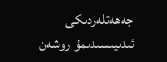جەھەتلەردىكى ئىدىيىسىدىمۇ روشەن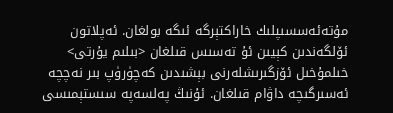مۇتەئەسسىپلىك خاراكتېرگە ئىگە بولغان. ئەپلاتون ئۆلگەندىن كېيىن ئۇ تەسىس قىلغان <بىلىم يۇرتى> خىلمۇخىل ئۆزگىرىشلەرنى بېشىدىن كەچۈرۈپ بىر نەچچە ئەسىرگىچە داۋام قىلغان. ئۇنىڭ پەلسەپە سىستېمىسى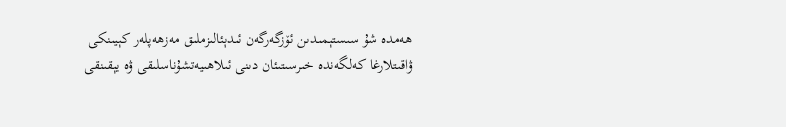ھەمدە شۇ سىستېمىدىن ئۆزگەرگەن ئىدېئالىزملىق مەزھەپلەر كېيىنكى ۋاقىتلارغا كەلگەندە خىرسىتىئان دىنى ئىلاھىيەتشۇناسلىقى ۋە يېقىنقى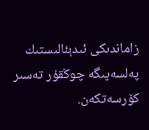زاماندىكى ئىدېئالىستىك پەلسەپىگە چوڭقۇر تەسىر كۆرسەتكەن.